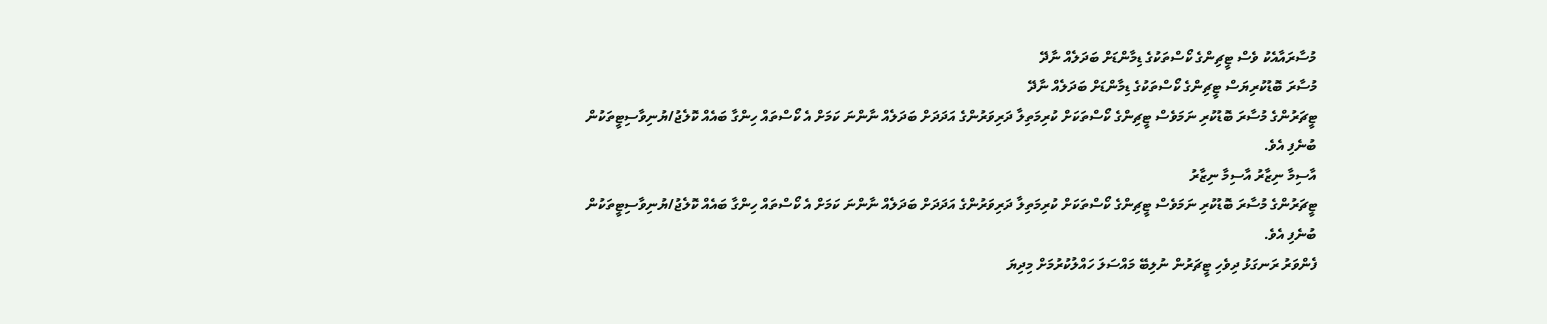މުސާރައާއެކު ވެސް ޓީޗިންގެ ކޯސްތަކުގެ ޑިމާންޑަށް ބަދަލެއް ނާދޭ
މުސާރަ ބޮޑުކުރިޔަސް ޓީޗިންގެ ކޯސްތަކުގެ ޑިމާންޑަށް ބަދަލެއް ނާދޭ
ޓީޗަރުންގެ މުސާރަ ބޮޑުކުރި ނަމަވެސް ޓީޗިންގެ ކޯސްތަކަށް ކުރިމަތިލާ ދަރިވަރުންގެ އަދަދަށް ބަދަލެއް ނާންނަ ކަމަށް އެ ކޯސްތައް ހިންގާ ބައެއް ކޮލެޖު/ޔުނިވާސިޓީތަކުން ބުނެފި އެވެ.
އާސިމާ ނިޒާރު އާސިމާ ނިޒާރު
ޓީޗަރުންގެ މުސާރަ ބޮޑުކުރި ނަމަވެސް ޓީޗިންގެ ކޯސްތަކަށް ކުރިމަތިލާ ދަރިވަރުންގެ އަދަދަށް ބަދަލެއް ނާންނަ ކަމަށް އެ ކޯސްތައް ހިންގާ ބައެއް ކޮލެޖު/ޔުނިވާސިޓީތަކުން ބުނެފި އެވެ.
ފެންވަރު ރަނގަޅު ދިވެހި ޓީޗަރުން ނުލިބޭ މައްސަލަ ހައްލުކުރުމަށް މިދިޔަ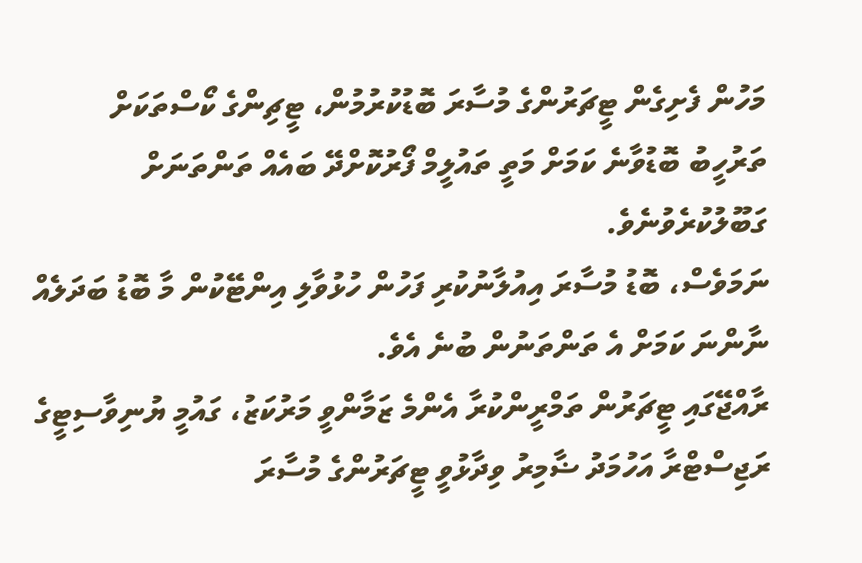މަހުން ފެށިގެން ޓީޗަރުންގެ މުސާރަ ބޮޑުކުރުމުން، ޓީޗިންގެ ކޯސްތަކަށް ތަރުހީބު ބޮޑުވާނެ ކަމަށް މަތީ ތައުލީމް ފޯރުކޮށްދޭ ބައެއް ތަންތަނަށް ގަބޫލުކުރެވުނެވެ.
ނަމަވެސް، ބޮޑު މުސާރަ އިއުލާނުކުރި ފަހުން ހުޅުވާލި އިންޓޭކުން މާ ބޮޑު ބަދަލެއް ނާންނަ ކަމަށް އެ ތަންތަނުން ބުނެ އެވެ.
ރާއްޖޭގައި ޓީޗަރުން ތަމްރީންކުރާ އެންމެ ޒަމާންވީ މަރުކަޒު، ގައުމީ ޔުނިވާސިޓީގެ ރަޖިސްޓްރާ އަހުމަދު ޟާމިރު ވިދާޅުވީ ޓީޗަރުންގެ މުސާރަ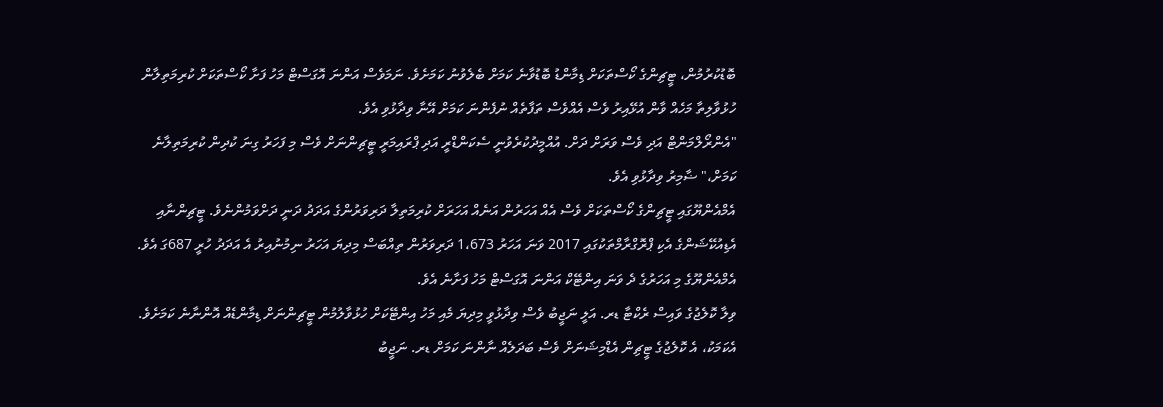ބޮޑުކުރުމުން، ޓީޗިންގެ ކޯސްތަކަށް ޑިމާންޑު ބޮޑުވާނެ ކަމަށް ބެލެވުނު ކަމަށެވެ. ނަމަވެސް އަންނަ އޮގަސްޓް މަހު ފަށާ ކޯސްތަކަށް ކުރިމަތިލާން ހުޅުވާލިތާ މަހެއް ވާން އުޅޭއިރު ވެސް އެއްވެސް ތަފާތެއް ނުފެންނަ ކަމަށް އޭނާ ވިދާޅުވި އެވެ.
"އެންރޯލްމަންޓް އަދި ވެސް ވަރަށް ދަށް. އުއްމީދުކުރެވުނީ ސެކަންޑްރީ އަދި ޕްރައިމަރީ ޓީޗިންނަށް ވެސް މި ފަހަރު ގިނަ ކުދިން ކުރިމަތިލާނެ ކަމަށް،" ޟާމިރު ވިދާޅުވި އެވެ.
އެމްއެންޔޫގައި ޓީޗިންގެ ކޯސްތަކަށް ވެސް އެއް އަހަރުން އަނެއް އަހަރަށް ކުރިމަތިލާ ދަރިވަރުންގެ އަދަދު ދަނީ ދަށްވަމުންނެވެ. ޓީޗިންނާއި އެޑިއުކޭޝަންގެ އެކި ޕްރޮގްރާމްތަކުގައި 2017 ވަނަ އަހަރު 1،673 ދަރިވަރުން ތިއްބަސް މިދިޔަ އަހަރު ނިމުނުއިރު އެ އަދަދު ހުރީ 687ގަ އެވެ.
އެމްއެންޔޫގެ މި އަހަރުގެ ދެ ވަނަ އިންޓޭކް އަންނަ އޮގަސްޓް މަހު ފަށާނެ އެވެ.
ވިލާ ކޮލެޖުގެ ވައިސް ރެކްޓާ ޑރ. އަލީ ނަޖީބު ވެސް ވިދާޅުވީ މިދިޔަ މެއި މަހު އިންޓޭކަށް ހުޅުވާލުމުން ޓީޗިންނަށް ޑިމާންޑެއް އޮންނާނެ ކަމަށެވެ. އެކަމަކު، އެ ކޮލެޖުގެ ޓީޗިން އެޑްމިޝަނަށް ވެސް ބަދަލެއް ނާންނަ ކަމަށް ޑރ. ނަޖީބު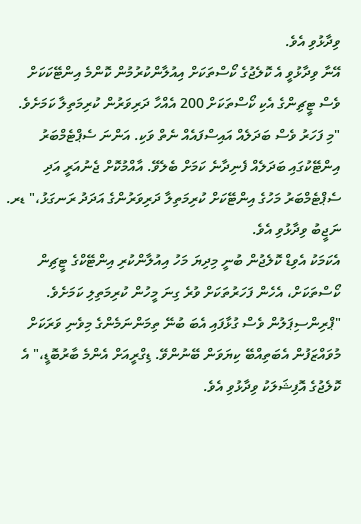ވިދާޅުވި އެވެ.
އޭނާ ވިދާޅުވީ އެ ކޮލެޖުގެ ކޯސްތަކަށް އިއުލާންކުރުމުން ކޮންމެ އިންޓޭކަކަށް ވެސް ޓީޗިންގެ އެކި ކޯސްތަކަށް 200 އެއްހާ ދަރިވަރުން ކުރިމަތިލާ ކަމަށެވެ.
"މި ފަހަރު ވެސް ބަދަލެއް އައިސްފައެއް ނެތް ވަކި. އަންނަ ސެޕްޓެމްބަރު އިންޓޭކުގައި ބަދަލެއް ފެނިދާނެ ކަމަށް ބެލެވޭ. އާއްމުކޮށް ޖެނުއަރީ އަދި ސެޕްޓެމްބަރު މަހުގެ އިންޓޭކަށް ކުރިމަތިލާ ދަރިވަރުންގެ އަދަދު ރަނގަޅު،" ޑރ. ނަޖީބު ވިދާޅުވި އެވެ.
އެކަމަކު އެވިޑް ކޮލެޖުން ބުނީ މިދިޔަ މަހު އިއުލާންކުރި އިންޓޭކްގެ ޓީޗިން ކޯސްތަކަށް، އެހެން ފަހަރުތަކަށް ވުރެ ގިނަ މީހުން ކުރިމަތިލި ކަމަށެވެ.
"ޕްރިންސިޕަލުން ވެސް ގުޅާފައި އެބަ ބުނޭ ތިމަންނަމެންގެ މިވެނި ވަރަކަށް މުވައްޒަފުން އެބަތިއްބޭ ކިޔަވަން ބޭނުންވޭ. ޑިގްރީއަށް އެންމެ ބާރުބޮޑީ،" އެ ކޮލެޖުގެ އޮފިޝަލަކު ވިދާޅުވި އެވެ.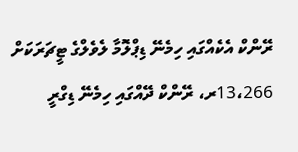ރޭންކް އެކެއްގައި ހިމެނޭ ޑިޕްލޮމާ ލެވެލްގެ ޓީޗަރަކަށް 13،266ރ، ރޭންކް ދޭއްގައި ހިމެނޭ ޑިގްރީ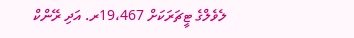ލެވެލްގެ ޓީޗަރަކަށް 19،467ރ. އަދި ރޭންކް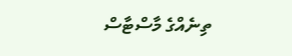ތިނެއްގެ މާސްޓާސް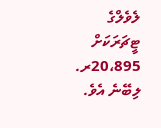ލެވެލްގެ ޓީޗަރަކަށް 20،895ރ. ލިބޭނެ އެވެ.